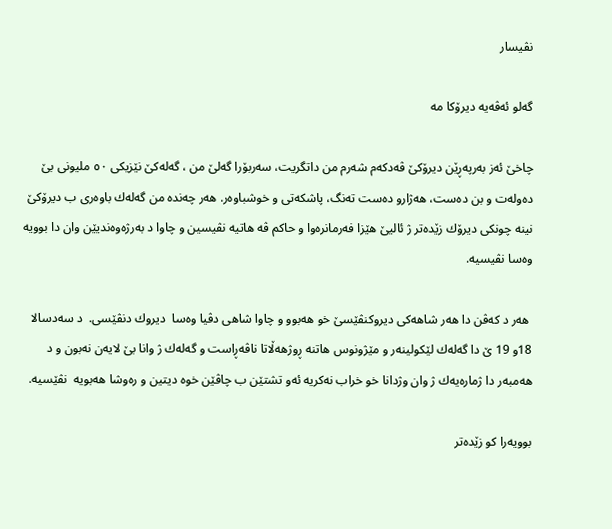نڤیسار

گه‌لو ئه‌ڤه‌یه‌ دیرۆكا مه

چاخێ ئه‌ز به‌رپه‌ڕێن دیرۆكێ ڤه‌دكه‌م شه‌رم من داتگریت، سه‌ربۆرا گه‌لێ من ، گه‌له‌كێ نێزیكی ٥٠ ملیونی بێ ده‌وله‌ت و بن ده‌ست، هه‌ژارو ده‌ست ته‌نگ، پاشكه‌تی و خوشباوه‌ر. هه‌ر چه‌نده‌ من گەلەك باوه‌ری ب دیرۆكێ نینه‌ چونكی دیرۆك زێدەتر ژ ئالیێ هێزا فه‌رمانره‌وا و حاكم ڤە ھاتیە نڤیسین و چاوا د به‌رژه‌وه‌ندیێن وان دا بوویە‌ وه‌سا نڤیسیە.

 هه‌ر د كه‌ڤن دا هه‌ر شاهه‌كی دیروكنڤێسێ خو هه‌بوو و چاوا شاهی دڤیا وه‌سا  دیروك دنڤێسی.  د سه‌دسالا 18و 19 ێ دا گەلەك لێكولینه‌ر و مێژونوس هاتنه‌ ڕوژهه‌ڵاتا ناڤه‌ڕاست و گەلەك ژ وانا بێ لایه‌ن نه‌بون و د هه‌مبه‌ر دا ژماره‌یه‌ك ژ وان وژدانا خو خراب نه‌كریه‌ ئه‌و تشتێن ب چاڤێن خوە دیتین و رەوشا هه‌بویه‌  نڤێسیە.

بوویەرا كو زێدەتر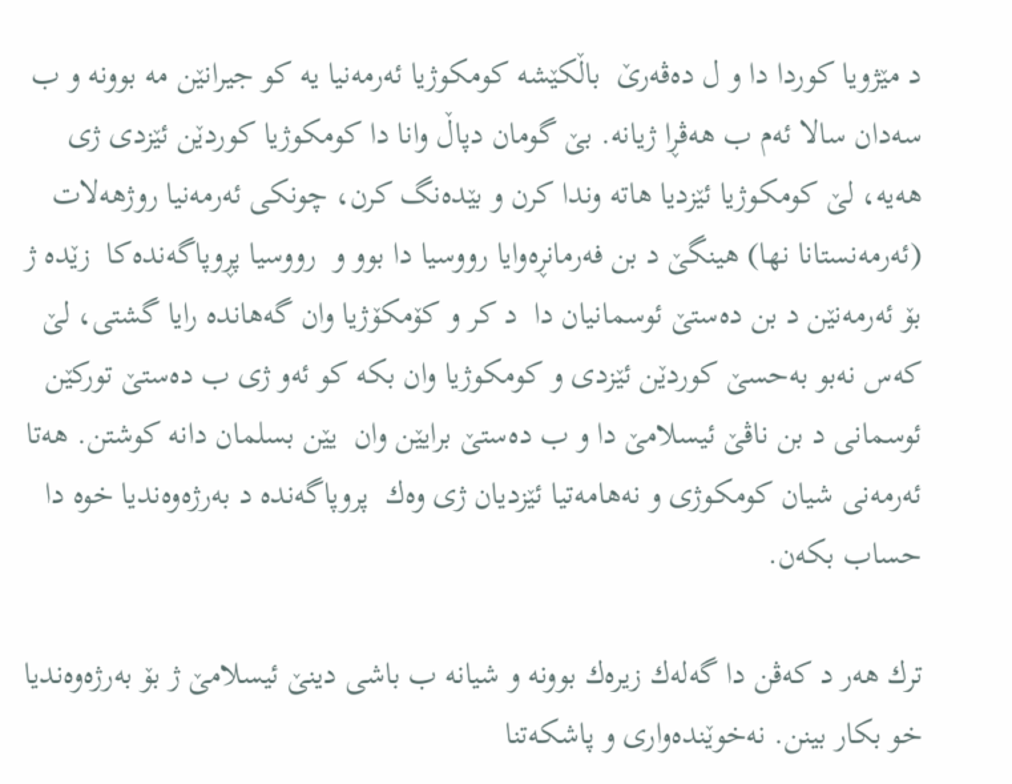د مێژویا كوردا دا و ل ده‌ڤه‌رێ  باڵكێشه‌ كومكوژیا ئه‌رمەنیا یه‌ كو جیرانێن مه‌ بوونه‌ و ب سه‌دان سالا ئه‌م ب هه‌ڤڕا ژیانه‌. بێ گومان دپاڵ وانا دا كومكوژیا كوردێن ئێزدی ژی ھەیە‌، لێ كومكوژیا ئێزدیا هاته‌ وندا كرن و بێدەنگ كرن، چونكی ئه‌رمەنیا روژهه‌لات (ئەرمەنستانا نھا) ھینگێ د بن فه‌رمانڕه‌وایا رووسیا دا بوو و  رووسیا پڕوپاگه‌نده‌كا  زێدە ژ بۆ ئه‌رمەنێن د بن ده‌ستێ ئوسمانیان دا  د كر و كۆمكۆژیا وان گەھاندە رایا گشتی، لێ كه‌س نه‌بو به‌حسێ كوردێن ئێزدی و كومكوژیا وان بكه‌ كو ئه‌و ژی ب دەستێ توركێن ئوسمانی د بن ناڤێ ئیسلامێ دا و ب ده‌ستێ برایێن وان  یێن بسلمان دانه‌ كوشتن. هه‌تا ئه‌رمەنی شیان كومكوژی و نه‌هامه‌تیا ئێزدیان ژی وه‌ك  پروپاگه‌نده‌ د بەرژەوەندیا خوە دا  حساب بكه‌ن.

ترك هه‌ر د كه‌ڤن دا گەلەك زیره‌ك بوونه‌ و شیانه‌ ب باشی دینێ ئیسلامێ ژ بۆ به‌رژه‌وه‌ندیا خو بكار بینن. نه‌خوێنده‌واری و پاشكه‌تنا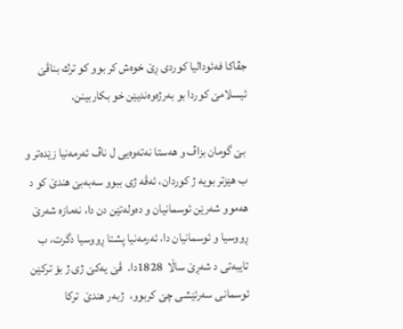جڤاكا فه‌ئودالیا كوردی ڕێ خوەش كر بوو كو ترك بناڤێ ئیسلامێ كوردا بو به‌رژه‌وه‌ندیێن خو بكاربینن.

 بێ گومان بزاڤ و هه‌ستا نه‌ته‌وه‌یی ل ناڤ ئه‌رمەنیا زێدەتر و  ب ھێزتر بویه‌ ژ كوردان، ئه‌ڤه‌ ژی ببوو سه‌به‌بێ هندێ كو د هه‌موو شه‌رێن ئوسمانیان و ده‌وله‌تێن دن دا، نه‌مازه‌ شەرێ ڕووسیا و ئوسمانیان دا، ئه‌رمەنیا پشتا ڕووسیا دگرت، ب تایبەتی د شه‌ڕێ ساڵا  1828دا.  ڤێ یەكێ ژی ژ بۆ تركێن ئوسمانی سه‌رئێشی چێ كربوو،  ژبەر ھندێ  تركا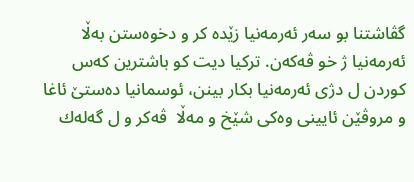گڤاشتنا بو سەر ئەرمەنیا زێدە كر و دخوەستن به‌ڵا ئه‌رمەنیا ژ خو ڤه‌كه‌ن. تركیا دیت كو باشترین كه‌س كوردن ل دژی ئەرمەنیا بكار بینن، ئوسمانیا ده‌ستێ ئاغا و مروڤێن ئایینی وه‌كی شێخ و مه‌ڵا  ڤه‌كر و ل گەلەك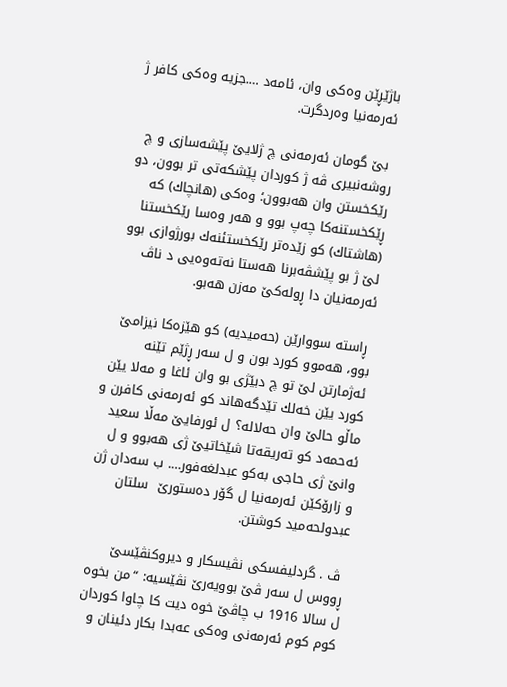باژێڕێن وه‌كی وان، ئامه‌د ….جزیه‌ وه‌كی كافر ژ ئه‌رمەنیا وه‌ردگرت.

 بێ گومان ئه‌رمه‌نی چ ژلایێ پێشه‌سازی و چ روشه‌نبیری ڤە ژ كوردان پێشكه‌تی تر بوون، دو رێكخستن وان ھەبوون؛ وه‌كی (هانچاك) كه‌ ڕێكخستنه‌كا چه‌پ بوو و هه‌ر وه‌سا رێكخستنا (هاشتاك) كو زێدەتر رێكخستئنه‌ك بورژوازی بوو لێ ژ بو پێشڤه‌برنا هه‌ستا نه‌ته‌وه‌یی د ناڤ ئەرمەنیان دا ڕوله‌كێ مه‌زن هه‌بو.

 ڕاسته‌ سووارێن (حەمیدیه‌) كو هێزه‌كا نیزامێ بوو، هه‌موو كورد بون و ل سه‌ر ڕژێم تێنه‌ ئه‌ژمارتن لێ تو چ دبێژی بو وان ئاغا و مه‌لا یێن كورد یێن خه‌لك تێدگەھاند كو ئه‌رمەنی كافرن و ماڵو حالێ وان حه‌لاله؟‌ ل ئورفایێ مه‌ڵا سعید ئه‌حمه‌د كو ته‌ریقه‌تا شێخاتیێ ژی هه‌بوو و ل وانێ ژی حاجی به‌كو عبدلغەفور…. ب سه‌دان ژن و زارۆكێن ئه‌رمه‌نیا ل گۆر ده‌ستورێ  سلتان عبدولحه‌مید كوشتن.

 ڤ . گردلیفسكی نڤیسكار و دیروكنڤێسێ ڕووس ل سه‌ر ڤێ بوویەرێ نڤێسیە: “من بخوە ل سالا 1916 ب چاڤێ خوە دیت كا چاوا كوردان كوم كوم ئه‌رمەنی وه‌كی عه‌بدا بكار دئینان و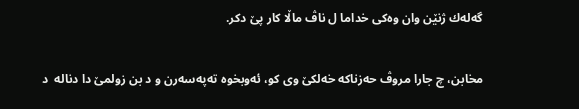گەلەك ژنێن وان وه‌كی خداما ل ناڤ ماڵا كار پێ دكر.

مخابن، چ جارا مروڤ حه‌زناكه‌ خه‌لكێ وی كو، ئه‌وبخوه‌ ته‌په‌سه‌رن و د بن زولمێ دا دنالە  د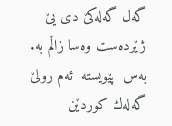گه‌ل گه‌له‌كێ دی یێ ژێرده‌ست وه‌سا زاڵم بە. به‌س  پێویسته‌  ئه‌م رولێ گەلەك كوردێن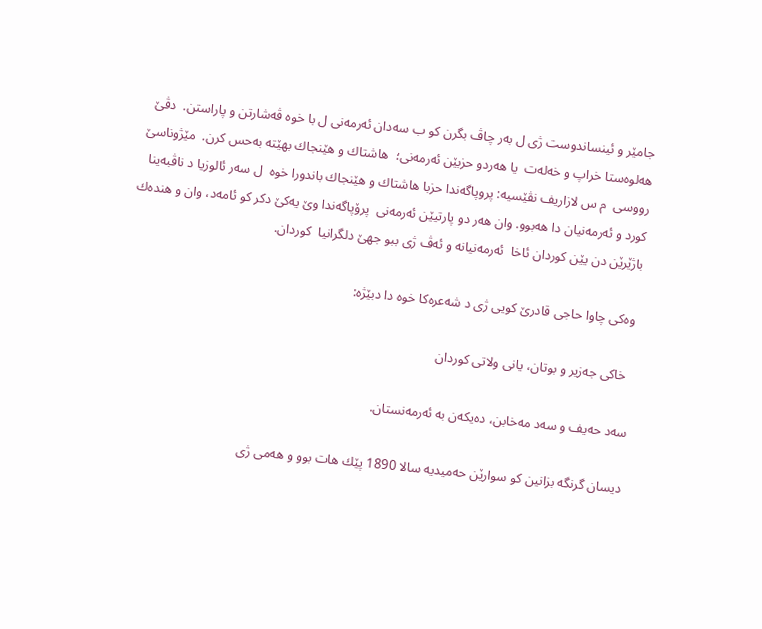جامێر و ئینساندوست ژی ل به‌ر چاڤ بگرن كو ب سه‌دان ئه‌رمەنی ل با خوه‌ ڤه‌شارتن و پاراستن.  دڤێ  ھەلوەستا خراپ و خه‌له‌ت  یا هه‌ردو حزبێن ئەرمەنی؛  هاشتاك و هێنجاك بھێتە بەحس كرن.  مێژوناسێ رووسی  م س لازاریف نڤێسیە: پروپاگه‌ندا حزبا هاشتاك و هێنجاك باندورا خوە  ل سه‌ر ئالوزیا د ناڤبه‌ینا كورد و ئه‌رمەنیان دا هه‌بوو. وان ھەر دو پارتیێن ئەرمەنی  پرۆپاگەندا وێ یەكێ دكر كو ئامه‌د، وان و هنده‌ك باژێرێن دن یێن كوردان ئاخا  ئه‌رمەنیانه‌ و ئه‌ڤ ژی‌ ببو جهێ دلگرانیا  كوردان.

 وه‌كی چاوا حاجی قادرێ كویی ژی د شه‌عره‌كا خوە دا دبێژە:

  خاكی جه‌زیر و بوتان، یانی ولاتی كوردان

سه‌د حه‌یف و سه‌د مه‌خابن، ده‌یكه‌ن به‌ ئه‌رمه‌نستان.

دیسان گرنگه‌ بزانین كو سوارێن حه‌میدیه‌ سالا 1890 پێك هات بوو و هه‌می ژی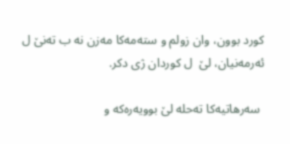كورد بوون، وان زولم و سته‌مه‌كا مه‌زن نە ب تەنێ ل ئەرمەنیان، لێ  ل كوردان ژی دكر.

 سه‌رهاتیه‌كا ته‌حله‌ لێ بوویەرەكە و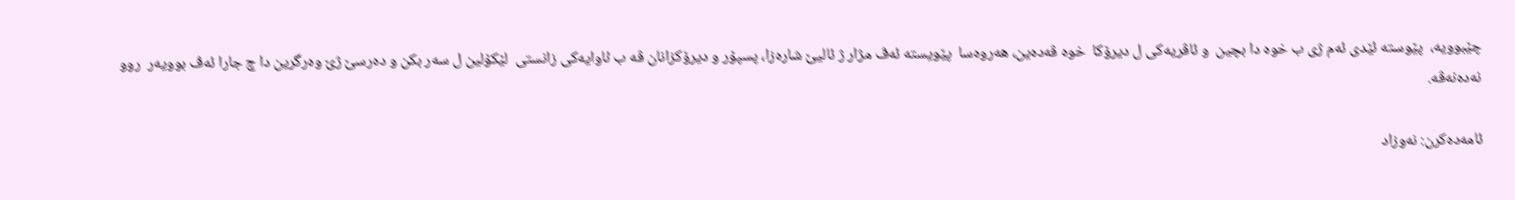چێبوویە،  پێوسته‌ ئێدی ئه‌م ژی ب خوه‌ دا بچین‌  و ئاڤریه‌كی ل دیرۆكا  خوە ڤه‌ده‌ین، هه‌روه‌سا  پێویستە ئەڤ مژار ژ ئالیێ شارەزا، پسپۆر و دیرۆكزانان ڤە ب ئاوایەكی زانستی  لێكۆلین ل سەر بكن و ده‌رسێ ژێ وه‌رگرین دا چ جارا ئه‌ڤ بوویەر  روو نه‌ده‌نه‌ڤه.

ئامه‌ده‌كرن: نه‌وزاد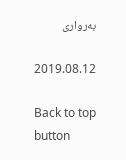به‌رواری

2019.08.12

Back to top button